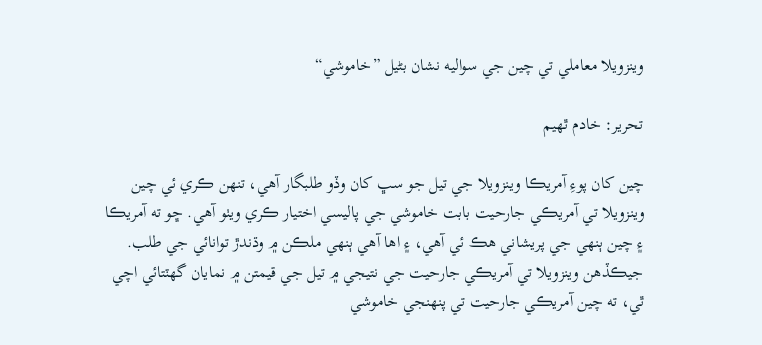وينزويلا معاملي تي چين جي سواليه نشان بڻيل ”خاموشي“

تحرير: خادم ٿهيم

چين کان پوءِ آمريڪا وينزويلا جي تيل جو سڀ کان وڏو طلبگار آهي، تنهن ڪري ئي چين وينزويلا تي آمريڪي جارحيت بابت خاموشي جي پاليسي اختيار ڪري ويٺو آهي. ڇو ته آمريڪا ۽ چين ٻنهي جي پريشاني هڪ ئي آهي، ۽ اها آهي ٻنهي ملڪن ۾ وڌندڙ توانائي جي طلب. جيڪڏهن وينزويلا تي آمريڪي جارحيت جي نتيجي ۾ تيل جي قيمتن ۾ نمايان گهٽتائي اچي ٿي، ته چين آمريڪي جارحيت تي پنهنجي خاموشي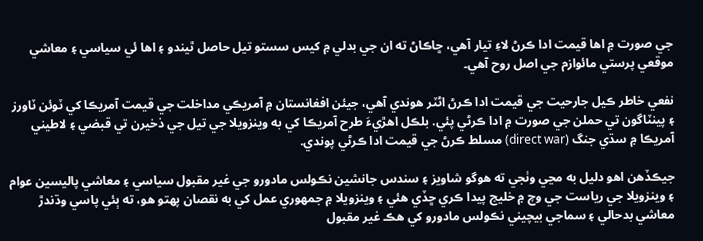جي صورت ۾ اها قيمت ادا ڪرڻ لاءِ تيار آهي، ڇاڪاڻ ته ان جي بدلي ۾ کيس سستو تيل حاصل ٿيندو ۽ اها ئي سياسي ۽ معاشي موقعي پرستي مائوازم جي اصل روح آهي۔

نفعي خاطر ڪيل جارحيت جي قيمت ادا ڪرڻ اڻٽر هوندي آهي، جيئن افغانستان ۾ آمريڪي مداخلت جي قيمت آمريڪا کي ٽوئن ٽاورز ۽ پينٽاگون تي حملن جي صورت ۾ ادا ڪرڻي پئي. بلڪل اهڙيءَ طرح آمريڪا کي به وينزويلا جي تيل جي ذخيرن تي قبضي ۽ لاطيني آمريڪا ۾ سڌي جنگ (direct war) مسلط ڪرڻ جي قيمت ادا ڪرڻي پوندي.

جيڪڏهن اهو دليل به مڃي وٺجي ته هوگو شاويز ۽ سندس جانشين نڪولس مادورو جي غير مقبول سياسي ۽ معاشي پاليسين عوام ۽ وينزويلا جي رياست جي وچ ۾ خليج پيدا ڪري ڇڏي هئي ۽ وينزويلا ۾ جمھوري عمل کي به نقصان پهتو هو، ته ٻئي پاسي وڌندڙ معاشي بدحالي ۽ سماجي بيچيني نڪولس مادورو کي هڪ غير مقبول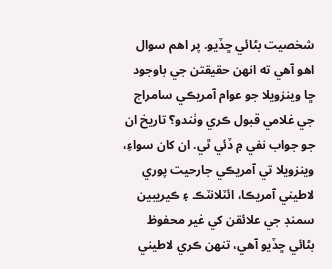شخصيت بڻائي ڇڏيو. پر اهم سوال اهو آهي ته انهن حقيقتن جي باوجود ڇا وينزويلا جو عوام آمريڪي سامراج جي غلامي قبول ڪري وٺندو؟ تاريخ ان جو جواب نفي ۾ ڏئي ٿي. ان کان سواءِ، وينزويلا تي آمريڪي جارحيت پوري لاطيني آمريڪا، ائٽلانٽڪ ۽ ڪيريبين سمنڊ جي علائقن کي غير محفوظ بڻائي ڇڏيو آهي، تنهن ڪري لاطيني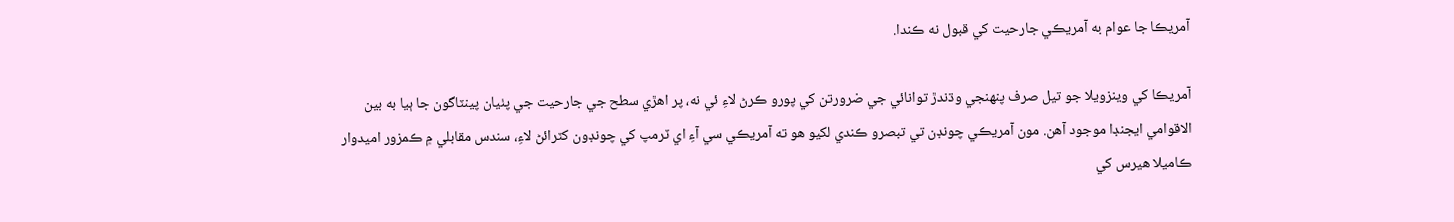آمريڪا جا عوام به آمريڪي جارحيت کي قبول نه ڪندا.

آمريڪا کي وينزويلا جو تيل صرف پنهنجي وڌندڙ توانائي جي ضرورتن کي پورو ڪرڻ لاءِ ئي نه، پر اهڙي سطح جي جارحيت جي پٺيان پينٽاگون جا ٻيا به بين الاقوامي ايجنڊا موجود آهن. مون آمريڪي چونڊن تي تبصرو ڪندي لکيو هو ته آمريڪي سي آءِ اي ٽرمپ کي چونڊون کٽرائڻ لاءِ، سندس مقابلي ۾ ڪمزور اميدوار ڪاميلا هيرس کي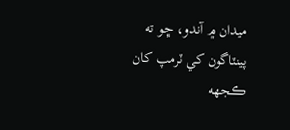ميدان ۾ آندو، ڇو ته پينٽاگون کي ٽرمپ کان ڪجهه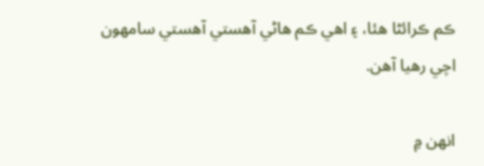ڪم ڪرائڻا هئا، ۽ اهي ڪم هاڻي آهستي آهستي سامهون اچي رهيا آهن.

انهن ۾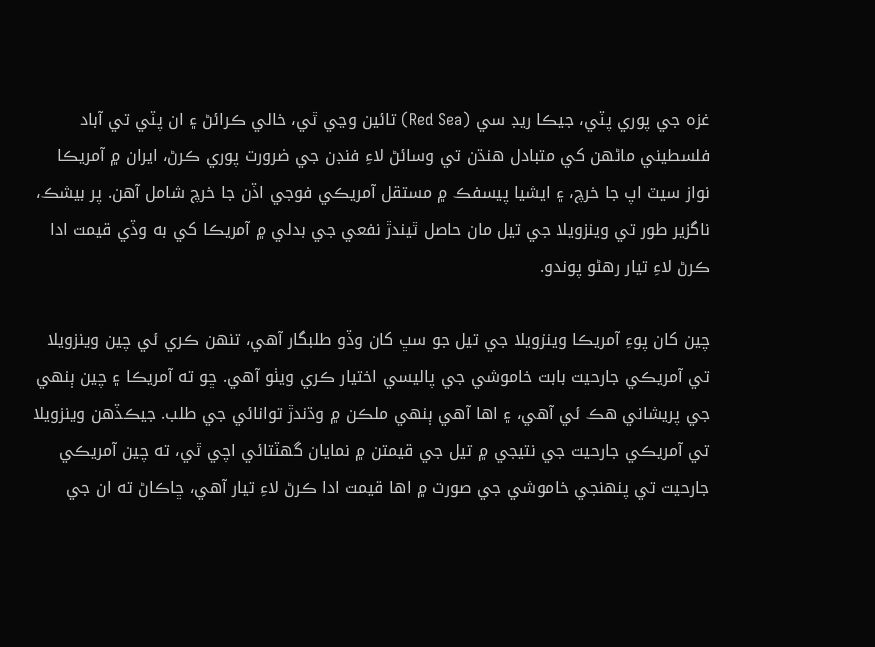غزه جي پوري پٽي، جيڪا ريڊ سي (Red Sea) تائين وڃي ٿي، خالي ڪرائڻ ۽ ان پٽي تي آباد فلسطيني ماڻهن کي متبادل هنڌن تي وسائڻ لاءِ فنڊن جي ضرورت پوري ڪرڻ، ايران ۾ آمريڪا نواز سيٽ اپ جا خرچ، ۽ ايشيا پيسفڪ ۾ مستقل آمريڪي فوجي اڏن جا خرچ شامل آهن. پر بيشڪ، ناگزير طور تي وينزويلا جي تيل مان حاصل ٿيندڙ نفعي جي بدلي ۾ آمريڪا کي به وڏي قيمت ادا ڪرڻ لاءِ تيار رهڻو پوندو.

چين کان پوءِ آمريڪا وينزويلا جي تيل جو سڀ کان وڏو طلبگار آهي، تنهن ڪري ئي چين وينزويلا تي آمريڪي جارحيت بابت خاموشي جي پاليسي اختيار ڪري ويٺو آهي. ڇو ته آمريڪا ۽ چين ٻنهي جي پريشاني هڪ ئي آهي، ۽ اها آهي ٻنهي ملڪن ۾ وڌندڙ توانائي جي طلب. جيڪڏهن وينزويلا تي آمريڪي جارحيت جي نتيجي ۾ تيل جي قيمتن ۾ نمايان گهٽتائي اچي ٿي، ته چين آمريڪي جارحيت تي پنهنجي خاموشي جي صورت ۾ اها قيمت ادا ڪرڻ لاءِ تيار آهي، ڇاڪاڻ ته ان جي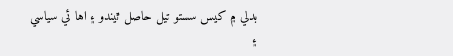بدلي ۾ کيس سستو تيل حاصل ٿيندو ۽ اها ئي سياسي ۽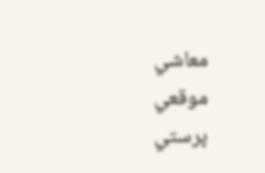معاشي موقعي پرستي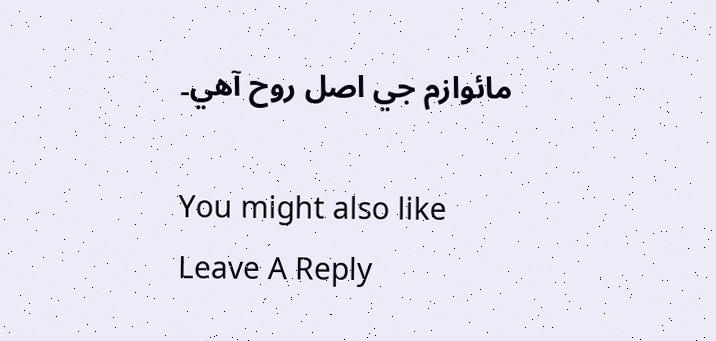مائوازم جي اصل روح آهي۔

You might also like
Leave A Reply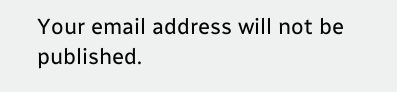Your email address will not be published.